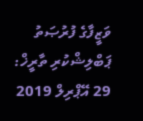ވަޒީފާގެ ފުރުޞަތު
ޕަބްލިޝްކުރި ތާރީޚް: 29 އޭޕްރިލް 2019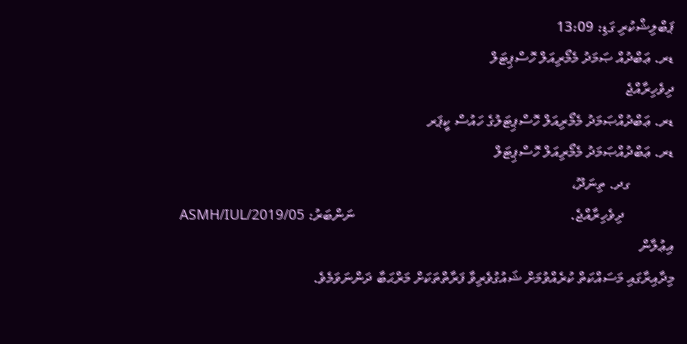ޕަބްލިޝްކުރި ގަޑި: 13:09
ޑރ. ޢަބްދުއް ޞަމަދު މެމޯރިއަލް ހޮސްޕިޓަލް
ދިވެހިރާއްޖެ
ޑރ. ޢަބްދުއްޞަމަދު މެމޯރިއަލް ހޮސްޕިޓަލުގެ ހައުސް ކީޕަރ
ޑރ. ޢަބްދުއްޞަމަދު މެމޯރިއަލް ހޮސްޕިޓަލް
            ގދ. ތިނަދޫ،
              ދިވެހިރާއްޖެ.                                                           ނަންބަރު: ASMH/IUL/2019/05
އިޢުލާން
މިދާއިރާގައި މަސައްކަތް ކުރެއްވުމަށް ޝައުގުވެރިވާ ފަރާތްތަކަށް މަރްޙަބާ ދަންނަވަމެވެ.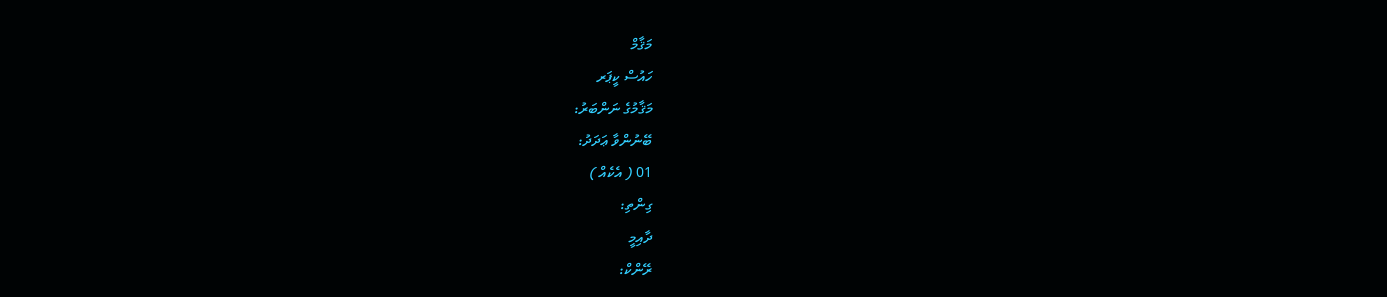މަޤާމް
ހައުސް ކީޕަރ
މަޤާމުގެ ނަންބަރު:
ބޭނުންވާ ޢަދަދު:
01 ( އެކެއް )
ގިންތި:
ދާއިމީ
ރޭންކް: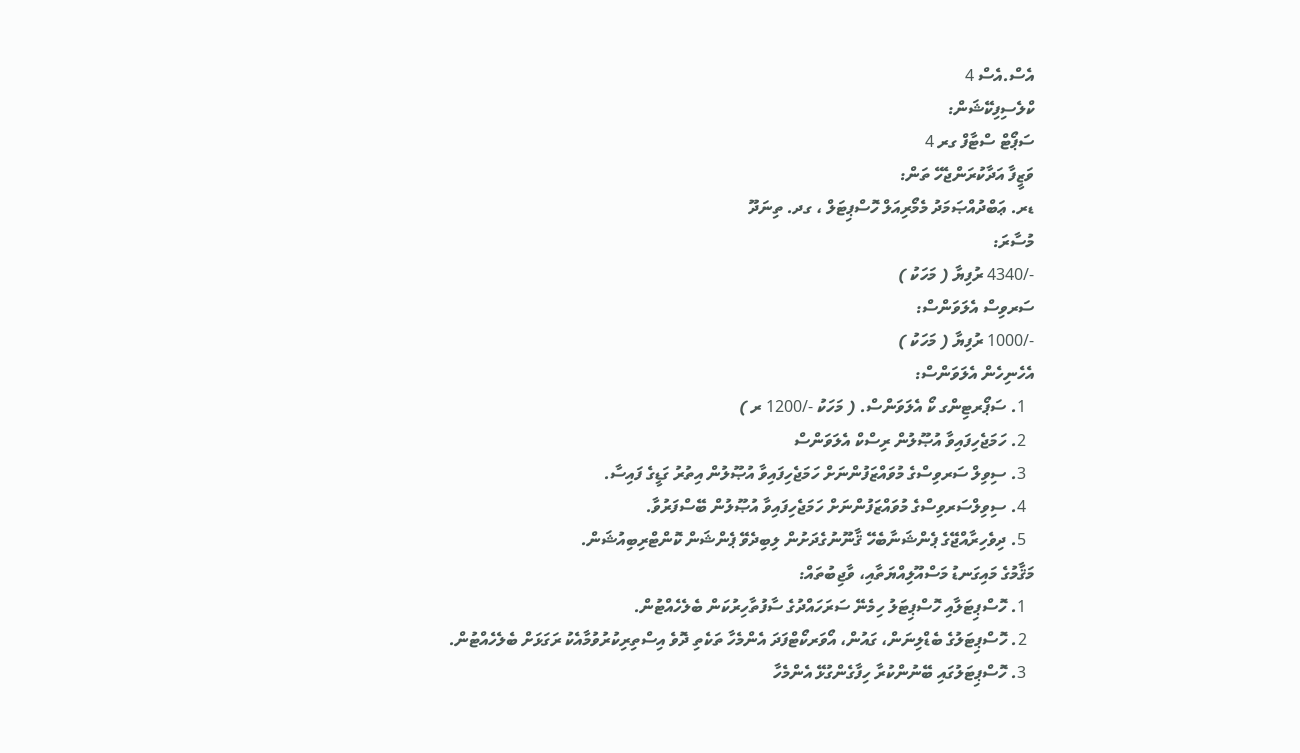އެސް.އެސް 4
ކްލެސިފިކޭޝަން:
ސަޕޯޓް ސްޓާފް ގރ 4
ވަޒީފާ އަދާކުރަންޖެހޭ ތަން:
ޑރ. ޢަބްދުއްޞަމަދު މެމޯރިއަލް ހޮސްޕިޓަލް ، ގދ. ތިނަދޫ
މުސާރަ:
-/4340 ރުފިޔާ ( މަހަކު )
ސަރވިސް އެލަވަންސް:
-/1000 ރުފިޔާ ( މަހަކު )
އެހެނިހެން އެލަވަންސް:
  1. ސަޕޯރޓިންގ ކޯ އެލަވަންސް. ( މަހަކު -/1200 ރ )
  2. ހަމަޖެހިފައިވާ އުޞޫލުން ރިސްކް އެލަވަންސް
  3. ސިވިލް ސަރވިސްގެ މުވައްޒަފުންނަށް ހަމަޖެހިފައިވާ އުޞޫލުން އިތުރު ގަޑީގެ ފައިސާ.
  4. ސިވިލްސަރވިސްގެ މުވައްޒަފުންނަށް ހަމަޖެހިފައިވާ އުޞޫލުން ބޭސްފަރުވާ.
  5. ދިވެހިރާއްޖޭގެ ޕެންޝަނާބެހޭ ޤާނޫނުގެދަށުން ލިބިދެވޭ ޕެންޝަން ކޮންޓްރިބިއުޝަން.
މަޤާމުގެ މައިގަނޑު މަސްއޫލިއްޔަތާއި، ވާޖިބުތައް:
  1. ހޮސްޕިޓަލާއި ހޮސްޕިޓަލު ހިމެނޭ ސަރަހައްދުގެ ސާފުތާހިރުކަން ބެލެހެއްޓުން.
  2. ހޮސްޕިޓަލުގެ ބެޑްލިނަން، ގައުން، އޯވަރކޯޓްފަދަ އެންމެހާ ތަކެތި ދޮވެ އިސްތިރިކުރުވުމާއެކު ރަގަޅަށް ބެލެހެއްޓުން.
  3. ހޮސްޕިޓަލުގައި ބޭނުންކުރާ ހިފާގެންގުޅޭ އެންމެހާ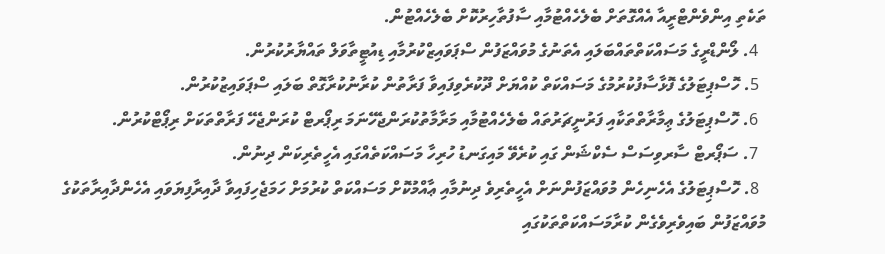ތަކެތި އިންވެންޓްރީއާ އެއްގޮތަށް ބެލެހެއްޓުމާއި ސާފުތާހިރުކޮށް ބެލެހެއްޓުން.
  4. ލޯންޑްރީގެ މަސައްކަތްތައްބަލައި އެތަނުގެ މުވައްޒަފުން ސްޕަވައިޒްކުރުމާއި ޑިއުޓީތާވަލް ތައްޔާރުކުރުން.
  5. ހޮސްޕިޓަލުގެ ފޮޅާސާފުކުރުމުގެ މަސައްކަތް ކުއްޔަށް ދޫކުރެވިފައިވާ ފަރާތުން ކުރާނުކުރާގޮތް ބަލައި ސްޕަވައިޒުކުރުން.
  6. ހޮސްޕިޓަލުގެ ޢިމާރާތްތަކާއި ފަރުނީޗަރުތައް ބެލެހެއްޓުމާއި މަރާމާތުކުރަންޖެހޭނަމަ ރިޕޯރޓް ކުރަންޖެހޭ ފަރާތްތަކަށް ރިޕޯޓްކުރުން.
  7. ސަޕޯރޓް ސާރވިސަސް ސެކްޝަން ގައި ކުރެވޭ މައިގަނޑު ހުރިހާ މަސައްކަތެއްގައި އެހީތެރިކަން ދިނުން.
  8. ހޮސްޕިޓަލުގެ އެހެނިހެން މުވައްޒަފުންނަށް އެހީތެރިވެ ދިނުމާއި ޢާއްމުކޮށް މަސައްކަތް ކުރުމަށް ހަމަޖެހިފައިވާ ދާއިރާފިޔަވައި އެހެންދާއިރާތަކުގެ މުވައްޒަފުން ބައިވެރިވެގެން ކުރާމަސައްކަތްތަކުގައި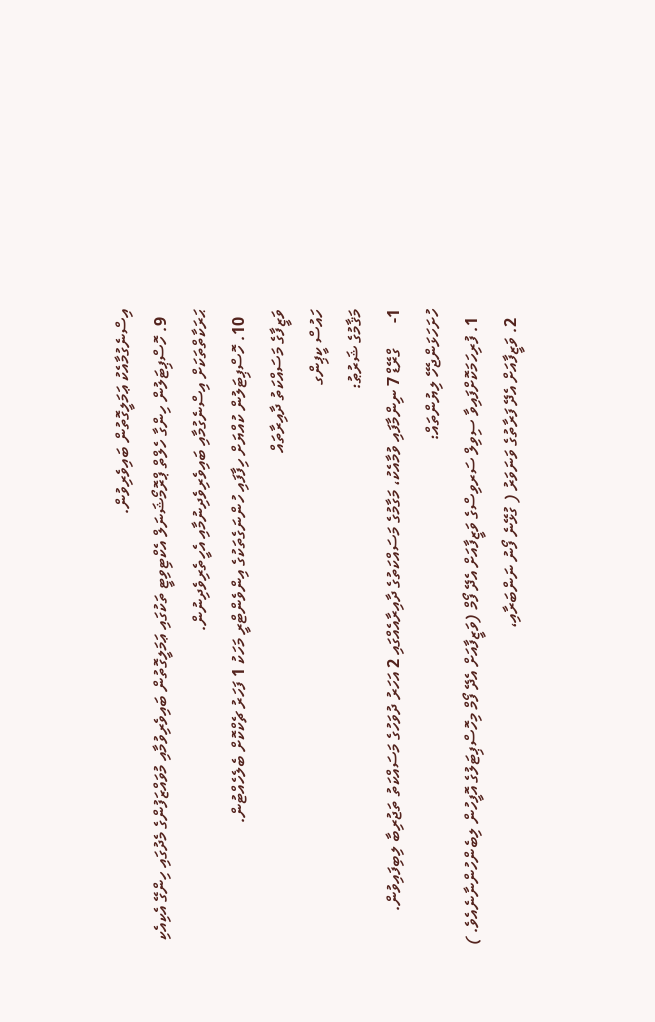އިސްނެގުމާއެކު ޢަމަލީގޮތުން ބައިވެރިވުން.
  9. ހޮސްޕިޓަލުން ހިންގާ ހެލްތް ޕްރޮމޯޝަނަލް އެކްޓިވިޓީ ތަކުގައި ޢަމަލީގޮތުން ބައިވެރިވުމާއި މުވައްޒަފުންގެ މެދުގައި ހިންގޭ އެކިއެކި ޙަރަކާތްތަކަށް އިސްނެގުމާއި ބައިވެރިވެދިނުމާއި އެހީތެރިވެދިނުން.
  10. ހޮސްޕިޓަލުން ކުއްޔަށް ހިފާފައި ހުންނަގެތަކުގެ އިންވެންޓްރީ މަހަކު 1 ފަހަރު ޗެކްކޮށް ބެލެހެއްޓުން.
ވަޒީފާގެ މަސައްކަތު ދާއިރާތައް
ހައުސް ކީޕިންގ
މަޤާމުގެ ޝަރުޠު:
1-      ގްރޭޑް 7 ނިންމާފައި ވުމާއެކު، މަގާމުގެ މަސައްކަތުގެ ދާއިރާއެއްގައި 2 އަހަރު ދުވަހުގެ މަސައްކަތު ތަޖުރިބާ ލިބިފައިވުން.
ހުށަހަޅަންޖެހޭ ލިޔުންތައް:
  1. ފުރިހަމަކޮށްފައިވާ ސިވިލް ސަރވިސްގެ ވަޒީފާއަށް އެދޭ ފޯމް (ވަޒީފާއަށް އެދޭ ފޯމް މިހޮސްޕިޓަލުގެ އޮފީހުން ލިބެންހުންނާނެއެވެ. )
  2. ވަޒީފާއަށް އެދޭ ފަރާތުގެ ވަނަވަރު ( ގުޅޭނެ ފޯނު ނަންބަރާއި،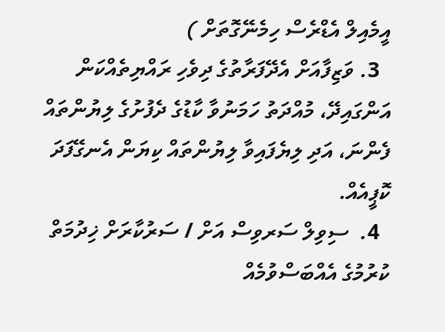އީމެއިލް އެޑްރެސް ހިމެނޭގޮތަށް )
  3. ވަޒިފާއަށް އެދޭފަރާތުގެ ދިވެހި ރައްޔިތެއްކަން އަންގައިދޭ، މުއްދަތު ހަމަނުވާ ކާޑުގެ ދެފުށުގެ ލިޔުންތައް ފެންނަ، އަދި ލިޔެފައިވާ ލިޔުންތައް ކިޔަން އެނގޭފަދަ ކޮޕީއެއް.
  4.  ސިވިލް ސަރވިސް އަށް / ސަރުކާރަށް ޚިދުމަތް ކުރުމުގެ އެއްބަސްވުމެއް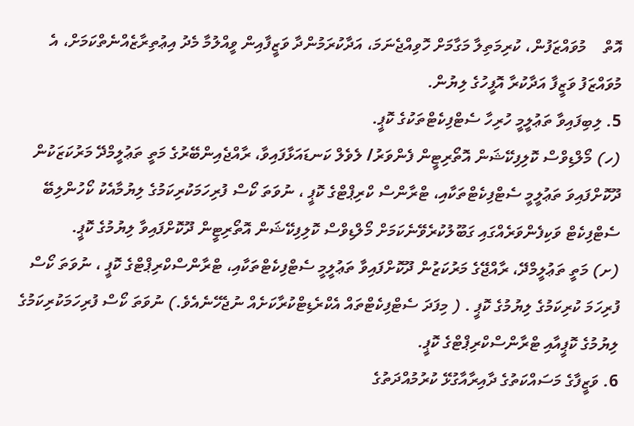އޮތް    މުވައްޒަފުން، ކުރިމަތިލާ މަގާމަށް ހޮވިއްޖެނަމަ، އަދާކުރަމުންދާ ވަޒީފާއިން ވީއްލުމާ މެދު އިޢުތިރާޒެއްނެތްކަމަށް، އެ މުވައްޒަފު ވަޒީފާ އަދާކުރާ އޮފީހުގެ ލިޔުން.
5. ލިބިފައިވާ ތަޢުލީމީ ހުރިހާ ސެޓްފިކެޓްތަކުގެ ކޮޕީ.
(ހ) މޯލްޑިވްސް ކޮލިފިކޭޝަން އޮތޯރިޓީން ފެންވަރު/ ލެވެލް ކަނޑައަޅާފައިވާ، ރާއްޖެއިންބޭރުގެ މަތީ ތަޢުލީމްދޭ މަރުކަޒަކުން ދޫކޮށްފައިވަ ތަޢުލީމީ ސެޓްފިކެޓްތަކާއި، ޓްރާންސް ކްރިޕްޓްގެ ކޮޕީ ، ނުވަތަ ކޯސް ފުރިހަމަކުރިކަމުގެ ލިޔުމާއެކު ކޯހުންލިބޭ ސެޓްފިކެޓް ވަކިފެންވަރެއްގައި ގަބޫލުކުރެވޭނެކަމަށް މޯލްޑިވްސް ކޮލިފިކޭޝަން އޮތޯރިޓީން ދޫކޮށްފައިވާ ލިޔުމުގެ ކޮޕީ.
(ށ) މަތީ ތަޢުލީމްދޭ، ރާއްޖޭގެ މަރުކަޒުން ދޫކޮށްފައިވާ ތަޢުލީމީ ސެޓްފިކެޓްތަކާއި، ޓްރާންސްކްރިޕްޓްގެ ކޮޕީ ، ނުވަތަ ކޯސް ފުރިހަމަ ކުރިކަމުގެ ލިޔުމުގެ ކޮޕީ . ( މިފަދަ ސެޓްފިކެޓްތައް އެކްރެޑިޓްކުރާކަށެއް ނުޖެހޭނެއެވެ.) ނުވަތަ ކޯސް ފުރިހަމަކުރިކަމުގެ ލިޔުމުގެ ކޮޕީއާއި ޓްރާންސްކްރިޕްޓްގެ ކޮޕީ.
6. ވަޒީފާގެ މަސައްކަތުގެ ދާއިރާއާގުޅޭ ކުރުމުއްދަތުގެ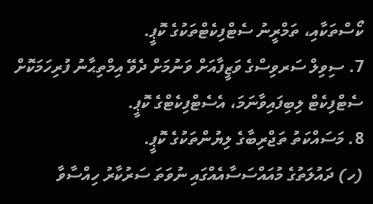ކޯސްތަކާއި، ތަމްރީނު ސެޓްފިކެޓްތަކުގެ ކޮޕީ.
7. ސިވިލް ސަރވިސްގެ ވަޒީފާއަށް ވަނުމަށް ދެވޭ އިމްތިޙާނު ފުރިހަމަކޮށް ސެޓްފިކެޓް ލިބިފައިވާނަމަ، އެސެޓްފިކެޓްގެ ކޮޕީ.
8. މަސައްކަތު ތަޖްރިބާގެ ލިޔުންތަކުގެ ކޮޕީ.
(ހ) ދައުލަތުގެ މުއައްސަސާއެއްގައި ނުވަތަ ސަރުކާރު ހިއްސާވާ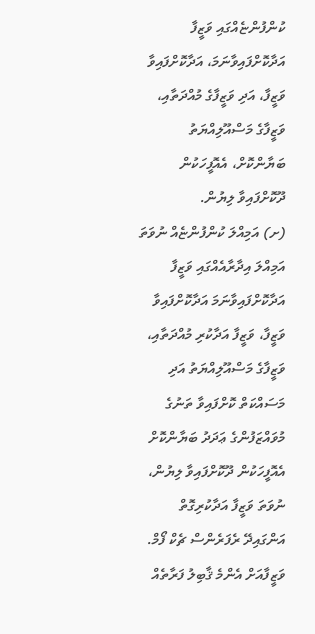ކުންފުންޏެއްގައި ވަޒީފާ އަދާކޮށްފައިވާނަމަ، އަދާކޮށްފައިވާ ވަޒީފާ، އަދި ވަޒީފާގެ މުއްދަތާއި، ވަޒީފާގެ މަސްއޫލިއްޔަތު ބަޔާންކޮށް، އެއޮފީހަކުން ދޫކޮށްފައިވާ ލިޔުން.
(ށ) އަމިއްލަ ކުންފުންޏެއް ނުވަތަ އަމިއްލަ އިދާރާއެއްގައި ވަޒީފާ އަދާކޮށްފައިވާނަމަ އަދާކޮށްފައިވާ ވަޒީފާ، ވަޒީފާ އަދާކުރި މުއްދަތާއި، ވަޒީފާގެ މަސްއޫލިއްޔަތު އަދި މަސައްކަތް ކޮށްފައިވާ ތަނުގެ މުވައްޒަފުންގެ ޢަދަދު ބަޔާންކޮށް އެއޮފީހަކުން ދޫކޮށްފައިވާ ލިޔުން، ނުވަތަ ވަޒީފާ އަދާކުރިގޮތް އަންގައިދޭ ރެފަރެންސް ޗެކް ފޯމް.
ވަޒީފާއަށް އެންމެ ޤާބިލު ފަރާތެއް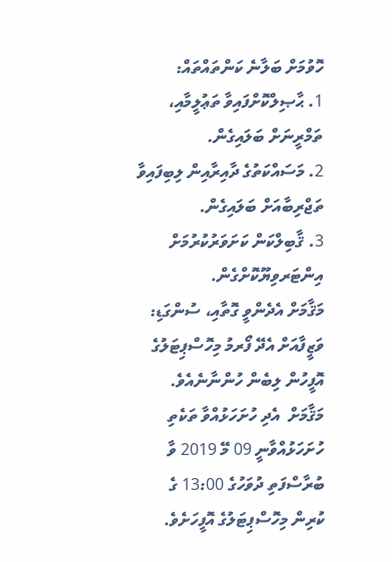ހޮވުމަށް ބަލާނެ ކަންތައްތައް:
1. ޙާޞިލްކޮށްފައިވާ ތަޢުލީމާއި، ތަމްރީނަށް ބަލައިގެން.
2. މަސައްކަތުގެ ދާއިރާއިން ލިބިފައިވާ ތަޖްރިބާއަށް ބަލައިގެން.
3. ޤާބިލްކަން ކަށަވަރުކުރުމަށް އިންޓަރވިޔޫކޮށްގެން.
މަޤާމަށް އެދެންވީ ގޮތާއި، ސުންގަޑި:
ވަޒީފާއަށް އެދޭ ފޯރމު މިހޮސްޕިޓަލުގެ އޮފީހުން ލިބެން ހުންނާނެއެވެ.  މަޤާމަށް  އެދި ހުށަހަޅުއްވާ ތަކެތި ހުށަހަޅުއްވާނީ 09 މޭ 2019 ވާ ބުރާސްފަތި ދުވަހުގެ 13:00 ގެ ކުރިން މިހޮސްޕިޓަލުގެ އޮފީހަށެވެ.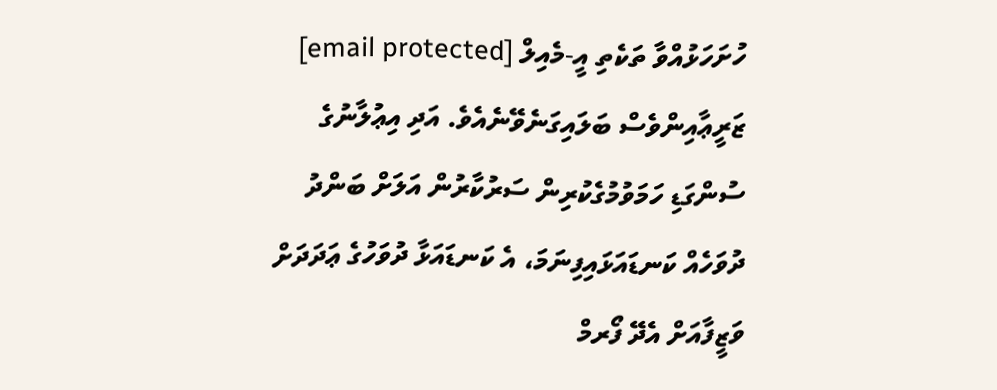ހުށަހަޅުއްވާ ތަކެތި އީ-މެއިލް [email protected] ޒަރީޢާއިންވެސް ބަލައިގަނެވޭނެއެވެ. އަދި އިޢުލާނުގެ ސުންގަޑި ހަމަވުމުގެކުރިން ސަރުކާރުން އަލަށް ބަންދު ދުވަހެއް ކަނޑައަޅައިފިނަމަ، އެ ކަނޑައަޅާ ދުވަހުގެ ޢަދަދަށް ވަޒީފާއަށް އެދޭ ފޯރމް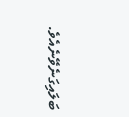ބަލައިގަނެވޭނެއެވެ.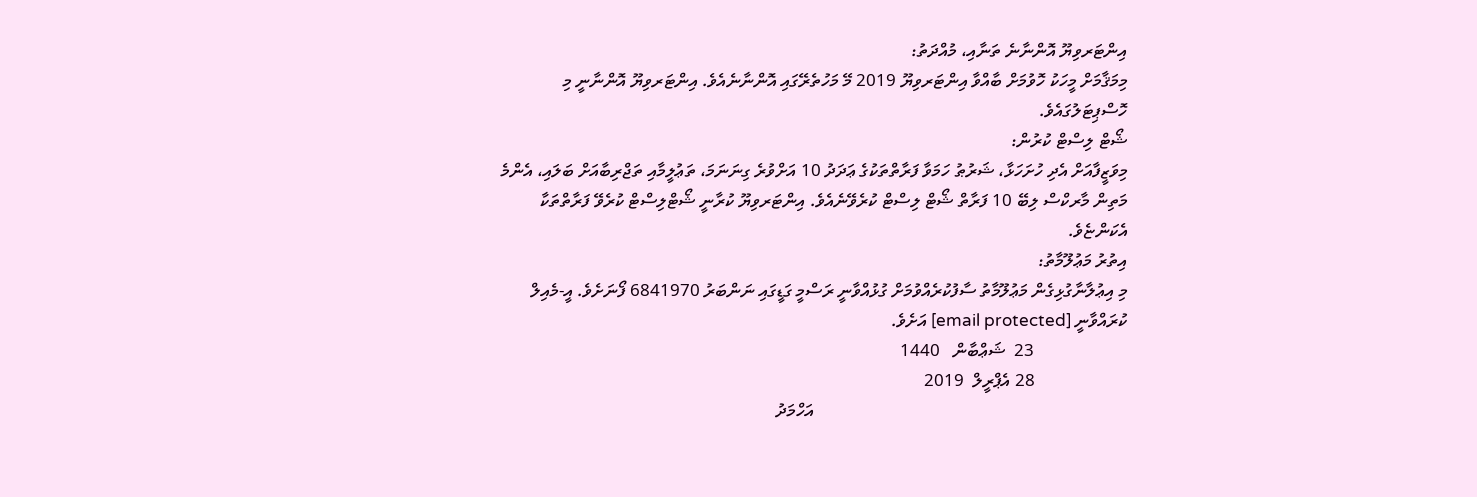އިންޓަރވިޔޫ އޮންނާނެ ތަނާއި، މުއްދަތު:
މިމަޤާމަށް މީހަކު ހޮވުމަށް ބާއްވާ އިންޓަރވިޔޫ 2019 މޭ މަހުތެރޭގައި އޮންނާނެއެވެ. އިންޓަރވިޔޫ އޮންނާނީ މި ހޮސްޕިޓަލުގައެވެ.
ޝޯޓް ލިސްޓް ކުރުން:
މިވަޒީފާއަށް އެދި ހުށަހަޅާ، ޝަރުޠު ހަމަވާ ފަރާތްތަކުގެ ޢަދަދު 10 އަށްވުރެ ގިނަނަމަ، ތަޢުލީމާއި ތަޖްރިބާއަށް ބަލައި، އެންމެ މަތިން މާރކްސް ލިބޭ 10 ފަރާތް ޝޯޓް ލިސްޓް ކުރެވޭނެއެވެ. އިންޓަރވިޔޫ ކުރާނީ ޝޯޓްލިސްޓް ކުރެވޭ ފަރާތްތަކާ އެކަންޏެވެ.
އިތުރު މަޢުލޫމާތު:
މި އިޢުލާނާގުޅިގެން މަޢުލޫމާތު ސާފުކުރެއްވުމަށް ގުޅުއްވާނީ ރަސްމީ ގަޑީގައި ނަންބަރު 6841970 ފޯނަށެވެ. އީ-މެއިލް ކުރައްވާނީ [email protected] އަށެވެ.
                     23  ޝަޢްބާން   1440
                     28 އެޕްރީލް  2019
                                                                       އަހްމަދު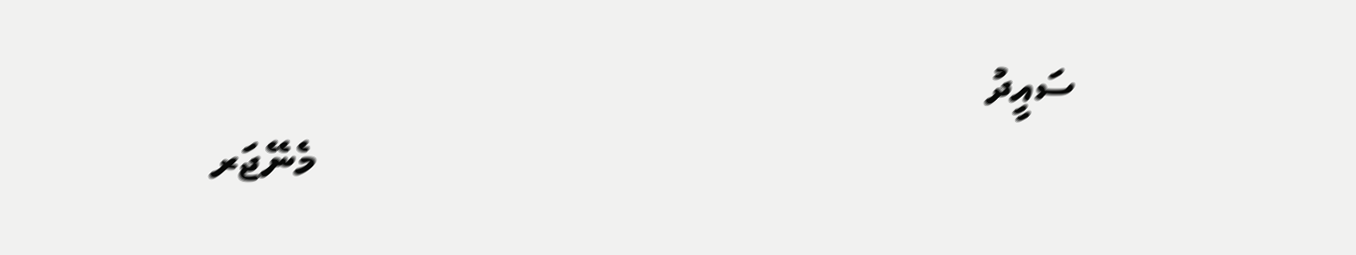ސައީދު
                                                                         މެނޭޖަރ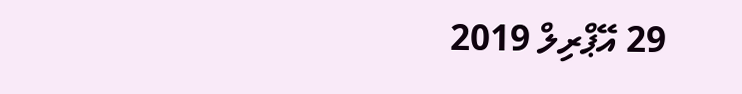29 އޭޕްރިލް 2019